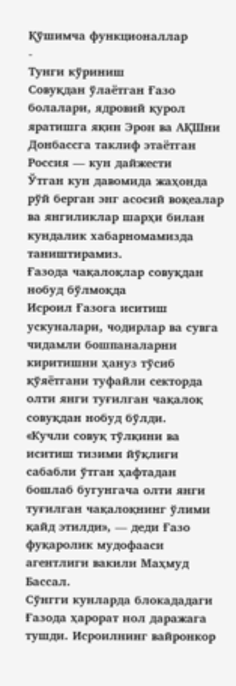Қўшимча функционаллар
-
Тунги кўриниш
Совуқдан ўлаётган Ғазо болалари, ядровий қурол яратишга яқин Эрон ва АҚШни Донбассга таклиф этаётган Россия — кун дайжести
Ўтган кун давомида жаҳонда рўй берган энг асосий воқеалар ва янгиликлар шарҳи билан кундалик хабарномамизда таништирамиз.
Ғазода чақалоқлар совуқдан нобуд бўлмоқда
Исроил Ғазога иситиш ускуналари, чодирлар ва сувга чидамли бошпаналарни киритишни ҳануз тўсиб қўяётгани туфайли секторда олти янги туғилган чақалоқ совуқдан нобуд бўлди.
«Кучли совуқ тўлқини ва иситиш тизими йўқлиги сабабли ўтган ҳафтадан бошлаб бугунгача олти янги туғилган чақалоқнинг ўлими қайд этилди», — деди Ғазо фуқаролик мудофааси агентлиги вакили Маҳмуд Бассал.
Сўнгги кунларда блокададаги Ғазода ҳарорат нол даражага тушди. Исроилнинг вайронкор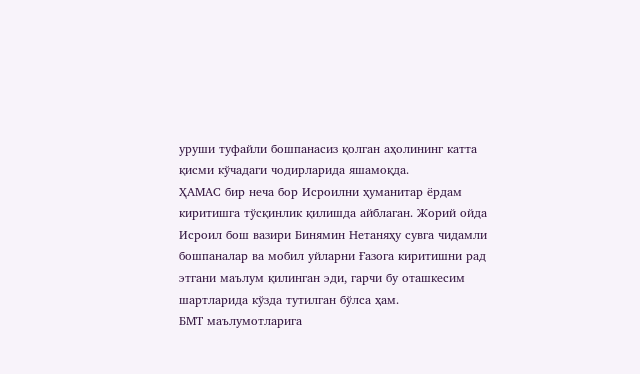уруши туфайли бошпанасиз қолган аҳолининг катта қисми кўчадаги чодирларида яшамоқда.
ҲАМАС бир неча бор Исроилни ҳуманитар ёрдам киритишга тўсқинлик қилишда айблаган. Жорий ойда Исроил бош вазири Бинямин Нетаняҳу сувга чидамли бошпаналар ва мобил уйларни Ғазога киритишни рад этгани маълум қилинган эди, гарчи бу оташкесим шартларида кўзда тутилган бўлса ҳам.
БМТ маълумотларига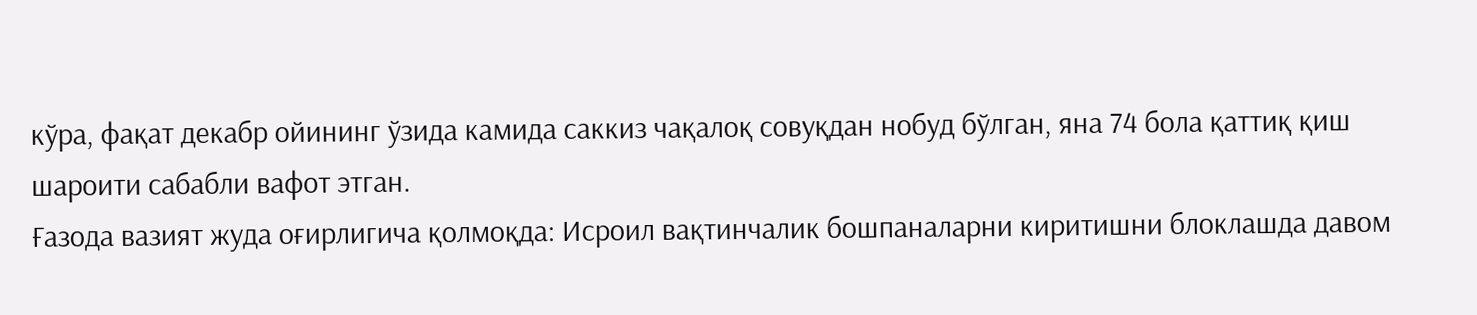кўра, фақат декабр ойининг ўзида камида саккиз чақалоқ совуқдан нобуд бўлган, яна 74 бола қаттиқ қиш шароити сабабли вафот этган.
Ғазода вазият жуда оғирлигича қолмоқда: Исроил вақтинчалик бошпаналарни киритишни блоклашда давом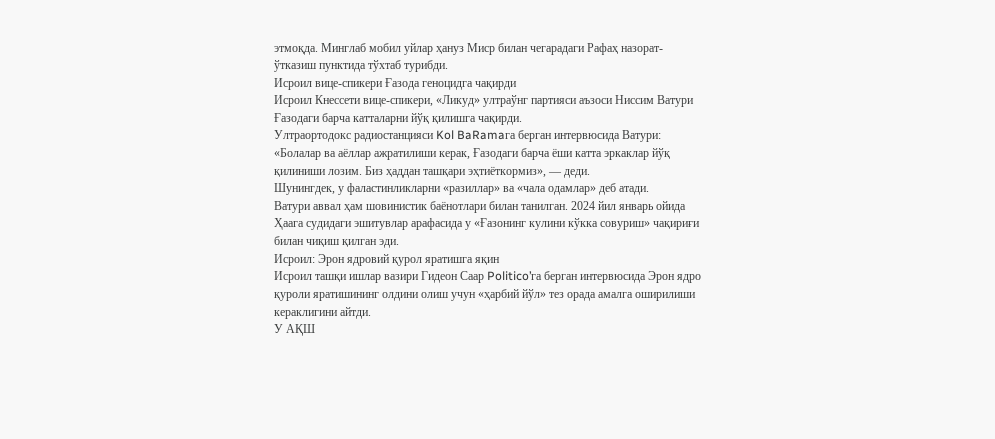этмоқда. Минглаб мобил уйлар ҳануз Миср билан чегарадаги Рафаҳ назорат-ўтказиш пунктида тўхтаб турибди.
Исроил вице-спикери Ғазода геноцидга чақирди
Исроил Кнессети вице-спикери, «Ликуд» ултраўнг партияси аъзоси Ниссим Ватури Ғазодаги барча катталарни йўқ қилишга чақирди.
Ултраортодокс радиостанцияси Kol BaRamaга берган интервюсида Ватури: «Болалар ва аёллар ажратилиши керак, Ғазодаги барча ёши катта эркаклар йўқ қилиниши лозим. Биз ҳаддан ташқари эҳтиёткормиз», — деди.
Шунингдек, у фаластинликларни «разиллар» ва «чала одамлар» деб атади.
Ватури аввал ҳам шовинистик баёнотлари билан танилган. 2024 йил январь ойида Ҳаага судидаги эшитувлар арафасида у «Ғазонинг кулини кўкка совуриш» чақириғи билан чиқиш қилган эди.
Исроил: Эрон ядровий қурол яратишга яқин
Исроил ташқи ишлар вазири Гидеон Саар Politico’га берган интервюсида Эрон ядро қуроли яратишининг олдини олиш учун «ҳарбий йўл» тез орада амалга оширилиши кераклигини айтди.
У АҚШ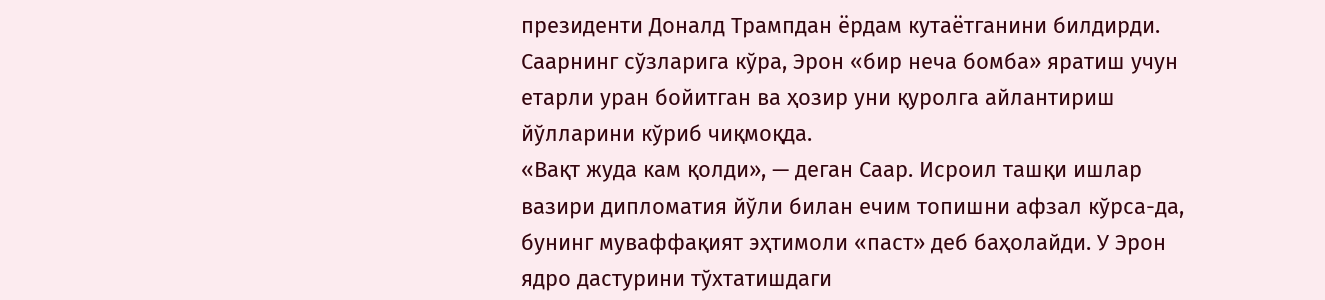президенти Доналд Трампдан ёрдам кутаётганини билдирди. Саарнинг сўзларига кўра, Эрон «бир неча бомба» яратиш учун етарли уран бойитган ва ҳозир уни қуролга айлантириш йўлларини кўриб чиқмоқда.
«Вақт жуда кам қолди», — деган Саар. Исроил ташқи ишлар вазири дипломатия йўли билан ечим топишни афзал кўрса-да, бунинг муваффақият эҳтимоли «паст» деб баҳолайди. У Эрон ядро дастурини тўхтатишдаги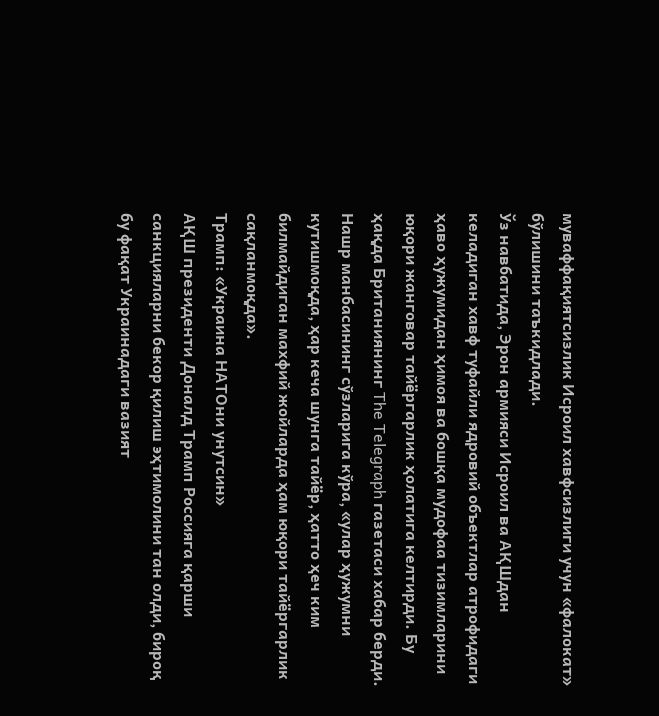муваффақиятсизлик Исроил хавфсизлиги учун «фалокат» бўлишини таъкидлади.
Ўз навбатида, Эрон армияси Исроил ва АҚШдан келадиган хавф туфайли ядровий объектлар атрофидаги ҳаво ҳужумидан ҳимоя ва бошқа мудофаа тизимларини юқори жанговар тайёргарлик ҳолатига келтирди. Бу ҳақда Британиянинг The Telegraph газетаси хабар берди. Нашр манбасининг сўзларига кўра, «улар ҳужумни кутишмоқда, ҳар кеча шунга тайёр, ҳатто ҳеч ким билмайдиган махфий жойларда ҳам юқори тайёргарлик сақланмоқда».
Трамп: «Украина НАТОни унутсин»
АҚШ президенти Доналд Трамп Россияга қарши санкцияларни бекор қилиш эҳтимолини тан олди, бироқ бу фақат Украинадаги вазият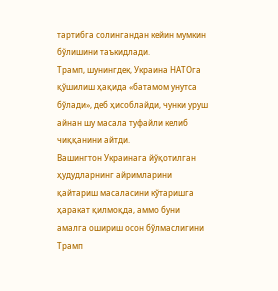тартибга солингандан кейин мумкин бўлишини таъкидлади.
Трамп, шунингдек, Украина НАТОга қўшилиш ҳақида «батамом унутса бўлади», деб ҳисоблайди, чунки уруш айнан шу масала туфайли келиб чиққанини айтди.
Вашингтон Украинага йўқотилган ҳудудларнинг айримларини қайтариш масаласини кўтаришга ҳаракат қилмоқда, аммо буни амалга ошириш осон бўлмаслигини Трамп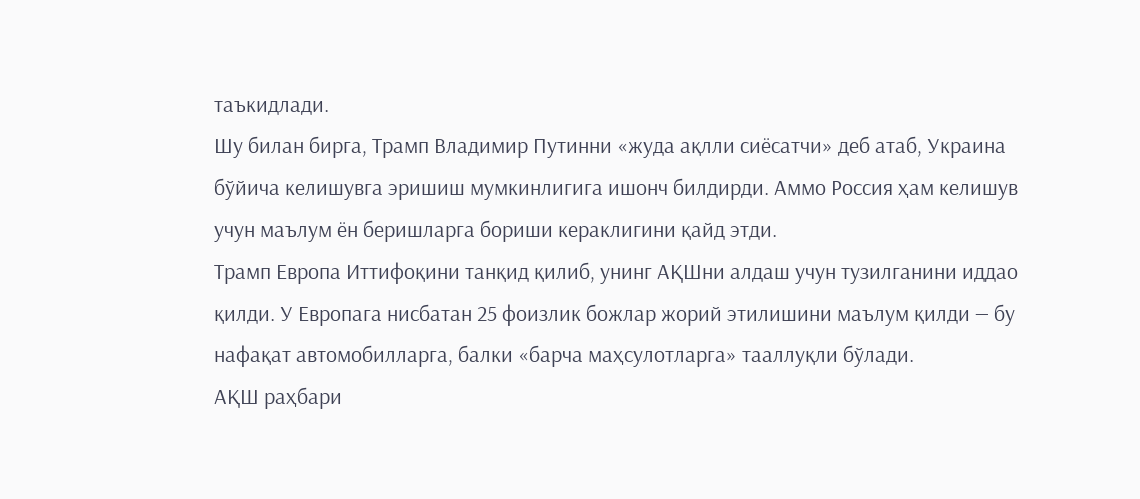таъкидлади.
Шу билан бирга, Трамп Владимир Путинни «жуда ақлли сиёсатчи» деб атаб, Украина бўйича келишувга эришиш мумкинлигига ишонч билдирди. Аммо Россия ҳам келишув учун маълум ён беришларга бориши кераклигини қайд этди.
Трамп Европа Иттифоқини танқид қилиб, унинг АҚШни алдаш учун тузилганини иддао қилди. У Европага нисбатан 25 фоизлик божлар жорий этилишини маълум қилди — бу нафақат автомобилларга, балки «барча маҳсулотларга» тааллуқли бўлади.
АҚШ раҳбари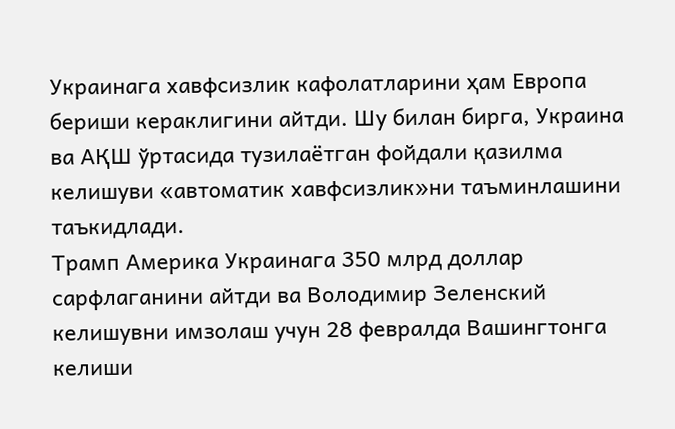Украинага хавфсизлик кафолатларини ҳам Европа бериши кераклигини айтди. Шу билан бирга, Украина ва АҚШ ўртасида тузилаётган фойдали қазилма келишуви «автоматик хавфсизлик»ни таъминлашини таъкидлади.
Трамп Америка Украинага 350 млрд доллар сарфлаганини айтди ва Володимир Зеленский келишувни имзолаш учун 28 февралда Вашингтонга келиши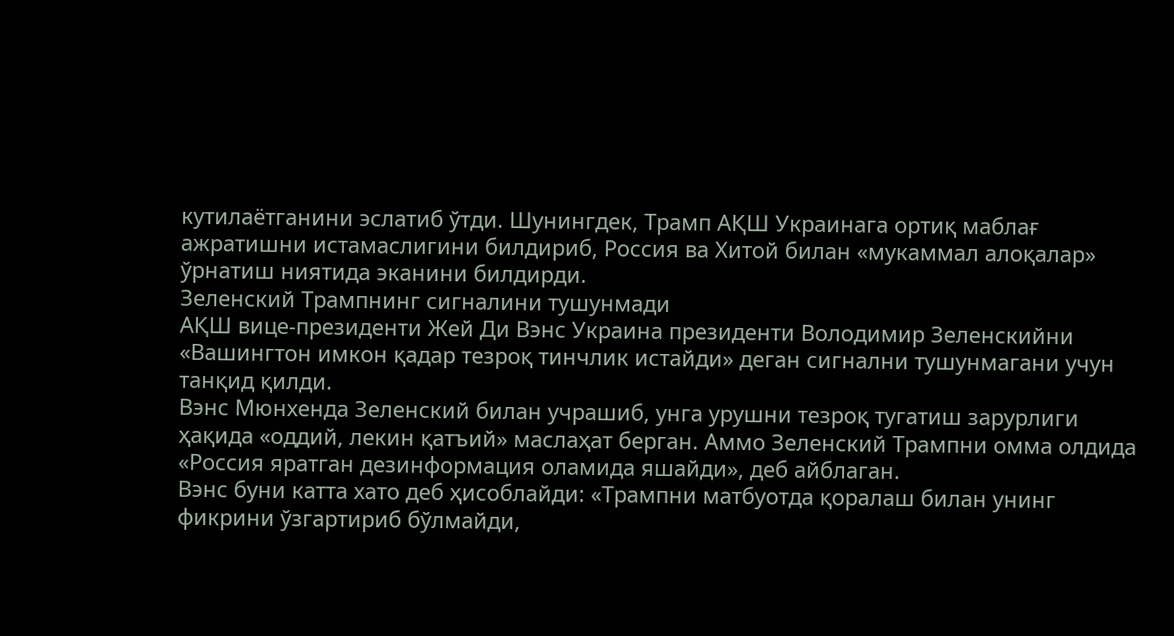кутилаётганини эслатиб ўтди. Шунингдек, Трамп АҚШ Украинага ортиқ маблағ ажратишни истамаслигини билдириб, Россия ва Хитой билан «мукаммал алоқалар» ўрнатиш ниятида эканини билдирди.
Зеленский Трампнинг сигналини тушунмади
АҚШ вице-президенти Жей Ди Вэнс Украина президенти Володимир Зеленскийни «Вашингтон имкон қадар тезроқ тинчлик истайди» деган сигнални тушунмагани учун танқид қилди.
Вэнс Мюнхенда Зеленский билан учрашиб, унга урушни тезроқ тугатиш зарурлиги ҳақида «оддий, лекин қатъий» маслаҳат берган. Аммо Зеленский Трампни омма олдида «Россия яратган дезинформация оламида яшайди», деб айблаган.
Вэнс буни катта хато деб ҳисоблайди: «Трампни матбуотда қоралаш билан унинг фикрини ўзгартириб бўлмайди,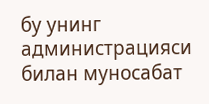бу унинг администрацияси билан муносабат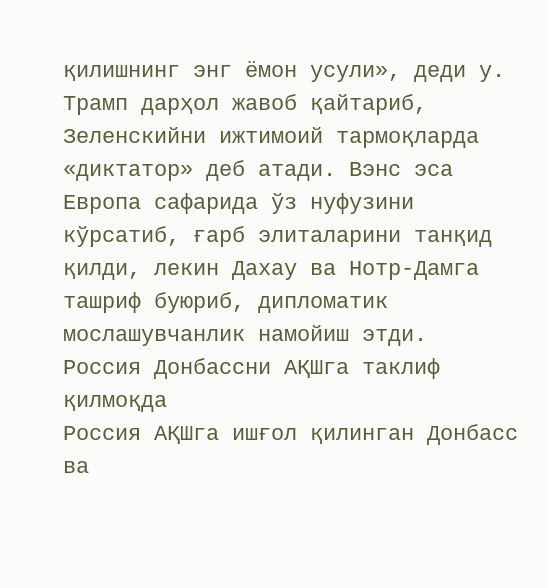қилишнинг энг ёмон усули», деди у.
Трамп дарҳол жавоб қайтариб, Зеленскийни ижтимоий тармоқларда «диктатор» деб атади. Вэнс эса Европа сафарида ўз нуфузини кўрсатиб, ғарб элиталарини танқид қилди, лекин Дахау ва Нотр-Дамга ташриф буюриб, дипломатик мослашувчанлик намойиш этди.
Россия Донбассни АҚШга таклиф қилмоқда
Россия АҚШга ишғол қилинган Донбасс ва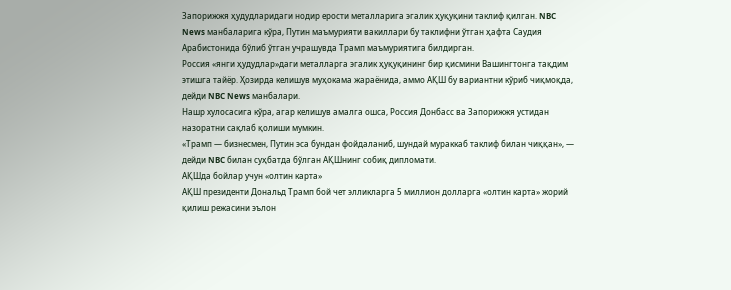Запорижжя ҳудудларидаги нодир ерости металларига эгалик ҳуқуқини таклиф қилган. NBC News манбаларига кўра, Путин маъмурияти вакиллари бу таклифни ўтган ҳафта Саудия Арабистонида бўлиб ўтган учрашувда Трамп маъмуриятига билдирган.
Россия «янги ҳудудлар»даги металларга эгалик ҳуқуқининг бир қисмини Вашингтонга тақдим этишга тайёр. Ҳозирда келишув муҳокама жараёнида, аммо АҚШ бу вариантни кўриб чиқмоқда, дейди NBC News манбалари.
Нашр хулосасига кўра, агар келишув амалга ошса, Россия Донбасс ва Запорижжя устидан назоратни сақлаб қолиши мумкин.
«Трамп — бизнесмен, Путин эса бундан фойдаланиб, шундай мураккаб таклиф билан чиққан», — дейди NBC билан суҳбатда бўлган АҚШнинг собиқ дипломати.
АҚШда бойлар учун «олтин карта»
АҚШ президенти Дональд Трамп бой чет элликларга 5 миллион долларга «олтин карта» жорий қилиш режасини эълон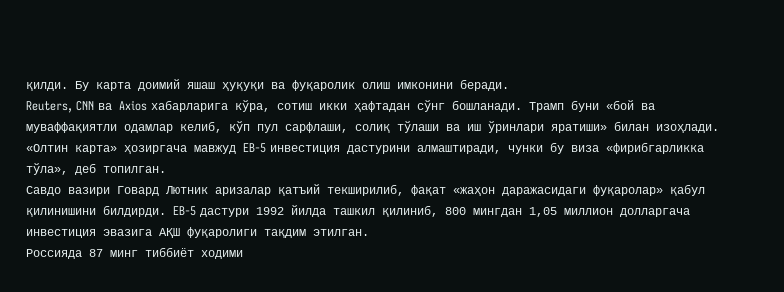қилди. Бу карта доимий яшаш ҳуқуқи ва фуқаролик олиш имконини беради.
Reuters, CNN ва Axios хабарларига кўра, сотиш икки ҳафтадан сўнг бошланади. Трамп буни «бой ва муваффақиятли одамлар келиб, кўп пул сарфлаши, солиқ тўлаши ва иш ўринлари яратиши» билан изоҳлади.
«Олтин карта» ҳозиргача мавжуд EB-5 инвестиция дастурини алмаштиради, чунки бу виза «фирибгарликка тўла», деб топилган.
Савдо вазири Говард Лютник аризалар қатъий текширилиб, фақат «жаҳон даражасидаги фуқаролар» қабул қилинишини билдирди. EB-5 дастури 1992 йилда ташкил қилиниб, 800 мингдан 1,05 миллион долларгача инвестиция эвазига АҚШ фуқаролиги тақдим этилган.
Россияда 87 минг тиббиёт ходими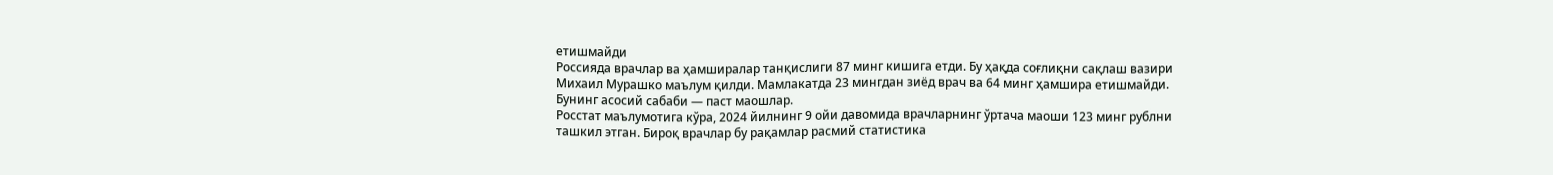етишмайди
Россияда врачлар ва ҳамширалар танқислиги 87 минг кишига етди. Бу ҳақда соғлиқни сақлаш вазири Михаил Мурашко маълум қилди. Мамлакатда 23 мингдан зиёд врач ва 64 минг ҳамшира етишмайди. Бунинг асосий сабаби — паст маошлар.
Росстат маълумотига кўра, 2024 йилнинг 9 ойи давомида врачларнинг ўртача маоши 123 минг рублни ташкил этган. Бироқ врачлар бу рақамлар расмий статистика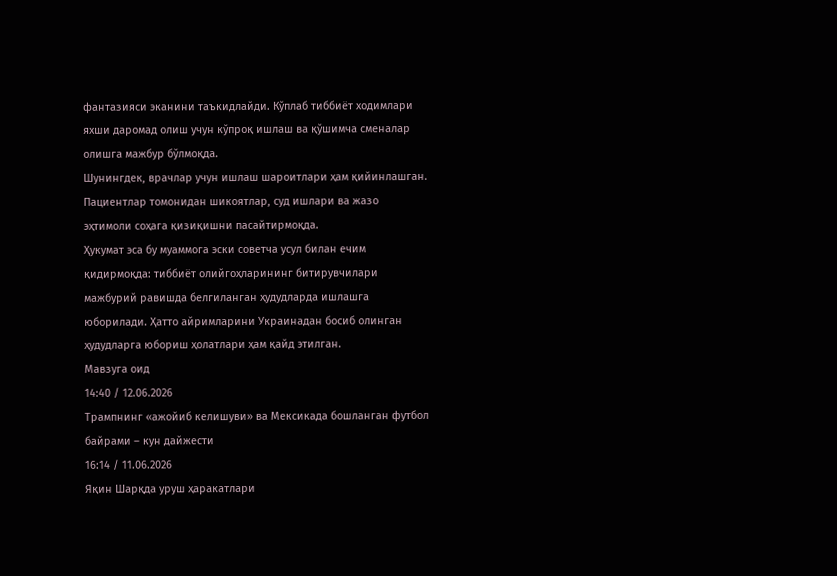фантазияси эканини таъкидлайди. Кўплаб тиббиёт ходимлари яхши даромад олиш учун кўпроқ ишлаш ва қўшимча сменалар олишга мажбур бўлмоқда.
Шунингдек, врачлар учун ишлаш шароитлари ҳам қийинлашган. Пациентлар томонидан шикоятлар, суд ишлари ва жазо эҳтимоли соҳага қизиқишни пасайтирмоқда.
Ҳукумат эса бу муаммога эски советча усул билан ечим қидирмоқда: тиббиёт олийгоҳларининг битирувчилари мажбурий равишда белгиланган ҳудудларда ишлашга юборилади. Ҳатто айримларини Украинадан босиб олинган ҳудудларга юбориш ҳолатлари ҳам қайд этилган.
Мавзуга оид
14:40 / 12.06.2026
Трампнинг «ажойиб келишуви» ва Мексикада бошланган футбол байрами – кун дайжести
16:14 / 11.06.2026
Яқин Шарқда уруш ҳаракатлари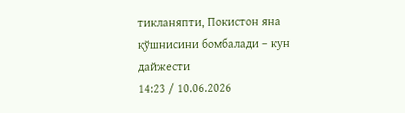тикланяпти, Покистон яна қўшнисини бомбалади – кун дайжести
14:23 / 10.06.2026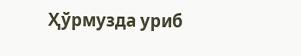Ҳўрмузда уриб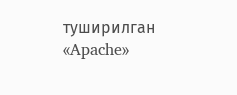туширилган «Apache»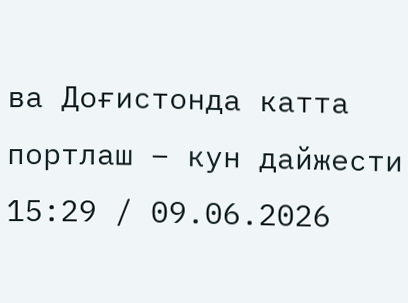ва Доғистонда катта портлаш – кун дайжести
15:29 / 09.06.2026